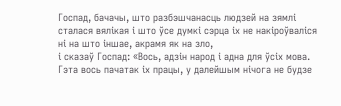Госпад, бачачы, што разбэшчанасць людзей на зямлі сталася вялікая і што ўсе думкі сэрца іх не накіроўваліся ні на што іншае, акрамя як на зло,
і сказаў Госпад: «Вось, адзін народ і адна для ўсіх мова. Гэта вось пачатак іх працы, у далейшым нічога не будзе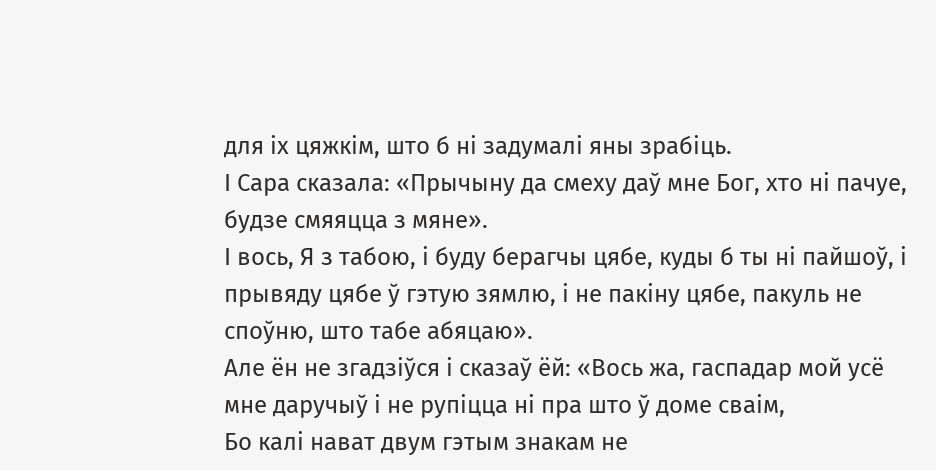для іх цяжкім, што б ні задумалі яны зрабіць.
І Сара сказала: «Прычыну да смеху даў мне Бог, хто ні пачуе, будзе смяяцца з мяне».
І вось, Я з табою, і буду берагчы цябе, куды б ты ні пайшоў, і прывяду цябе ў гэтую зямлю, і не пакіну цябе, пакуль не споўню, што табе абяцаю».
Але ён не згадзіўся і сказаў ёй: «Вось жа, гаспадар мой усё мне даручыў і не рупіцца ні пра што ў доме сваім,
Бо калі нават двум гэтым знакам не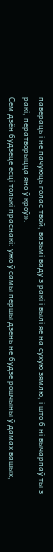павераць і не пачуюць голас твой, вазьмі ваду з ракі і вылі яе на сухую зямлю, і што б ні вычарпаў ты з ракі, ператворыцца яно ў кроў».
Сем дзён будзеце есці толькі праснакі: ужо ў самы першы дзень не будзе рошчыны ў дамах вашых,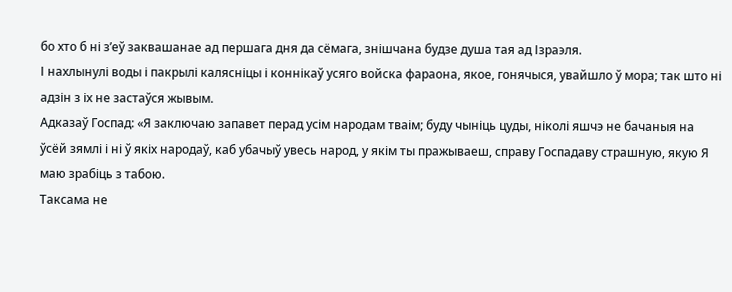бо хто б ні з’еў заквашанае ад першага дня да сёмага, знішчана будзе душа тая ад Ізраэля.
І нахлынулі воды і пакрылі калясніцы і коннікаў усяго войска фараона, якое, гонячыся, увайшло ў мора; так што ні адзін з іх не застаўся жывым.
Адказаў Госпад: «Я заключаю запавет перад усім народам тваім; буду чыніць цуды, ніколі яшчэ не бачаныя на ўсёй зямлі і ні ў якіх народаў, каб убачыў увесь народ, у якім ты пражываеш, справу Госпадаву страшную, якую Я маю зрабіць з табою.
Таксама не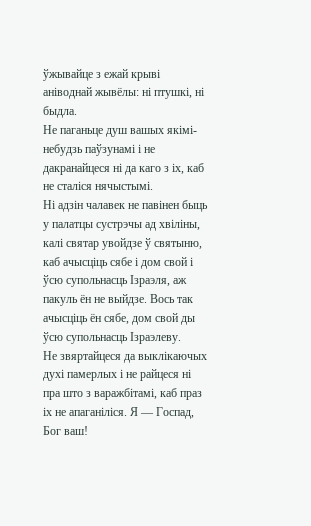ўжывайце з ежай крыві аніводнай жывёлы: ні птушкі, ні быдла.
Не паганьце душ вашых якімі-небудзь паўзунамі і не дакранайцеся ні да каго з іх, каб не сталіся нячыстымі.
Ні адзін чалавек не павінен быць у палатцы сустрэчы ад хвіліны, калі святар увойдзе ў святыню, каб ачысціць сябе і дом свой і ўсю супольнасць Ізраэля, аж пакуль ён не выйдзе. Вось так ачысціць ён сябе, дом свой ды ўсю супольнасць Ізраэлеву.
Не звяртайцеся да выклікаючых духі памерлых і не райцеся ні пра што з варажбітамі, каб праз іх не апаганіліся. Я — Госпад, Бог ваш!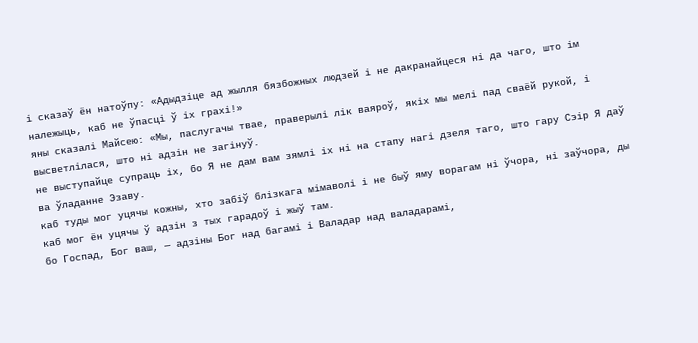і сказаў ён натоўпу: «Адыдзіце ад жылля бязбожных людзей і не дакранайцеся ні да чаго, што ім належыць, каб не ўпасці ў іх грахі!»
яны сказалі Майсею: «Мы, паслугачы твае, праверылі лік ваяроў, якіх мы мелі пад сваёй рукой, і высветлілася, што ні адзін не загінуў.
не выступайце супраць іх, бо Я не дам вам зямлі іх ні на стапу нагі дзеля таго, што гару Сэір Я даў ва ўладанне Эзаву.
каб туды мог уцячы кожны, хто забіў блізкага мімаволі і не быў яму ворагам ні ўчора, ні заўчора, ды каб мог ён уцячы ў адзін з тых гарадоў і жыў там.
бо Госпад, Бог ваш, — адзіны Бог над багамі і Валадар над валадарамі,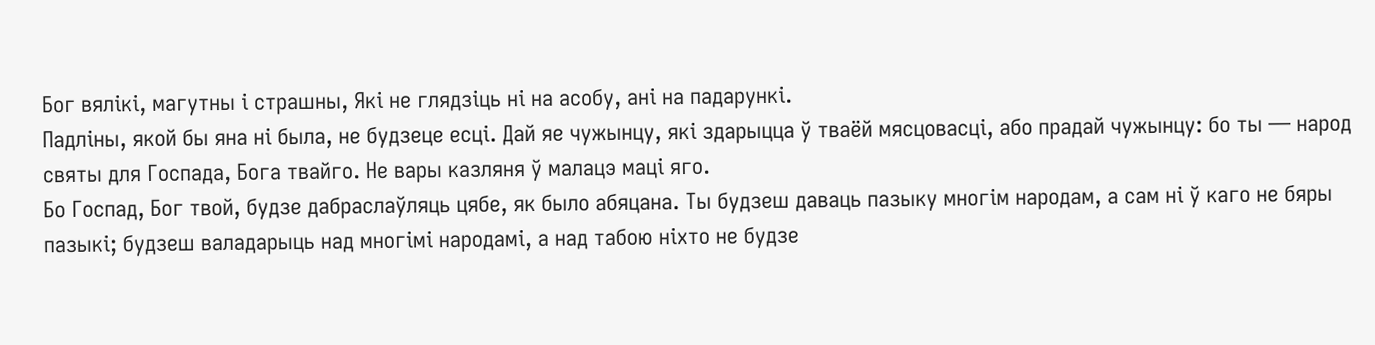Бог вялікі, магутны і страшны, Які не глядзіць ні на асобу, ані на падарункі.
Падліны, якой бы яна ні была, не будзеце есці. Дай яе чужынцу, які здарыцца ў тваёй мясцовасці, або прадай чужынцу: бо ты — народ святы для Госпада, Бога твайго. Не вары казляня ў малацэ маці яго.
Бо Госпад, Бог твой, будзе дабраслаўляць цябе, як было абяцана. Ты будзеш даваць пазыку многім народам, а сам ні ў каго не бяры пазыкі; будзеш валадарыць над многімі народамі, а над табою ніхто не будзе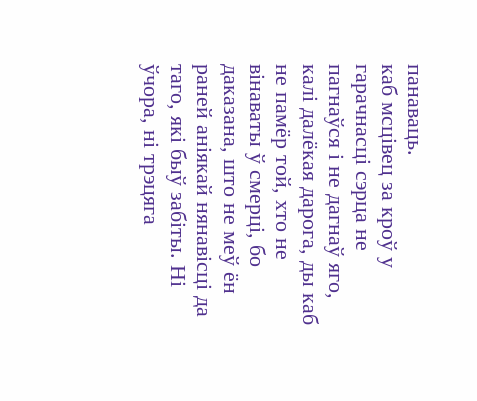панаваць.
каб мсцівец за кроў у гарачнасці сэрца не пагнаўся і не дагнаў яго, калі далёкая дарога, ды каб не памёр той, хто не вінаваты ў смерці, бо даказана, што не меў ён раней аніякай нянавісці да таго, які быў забіты. Ні ўчора, ні трэцяга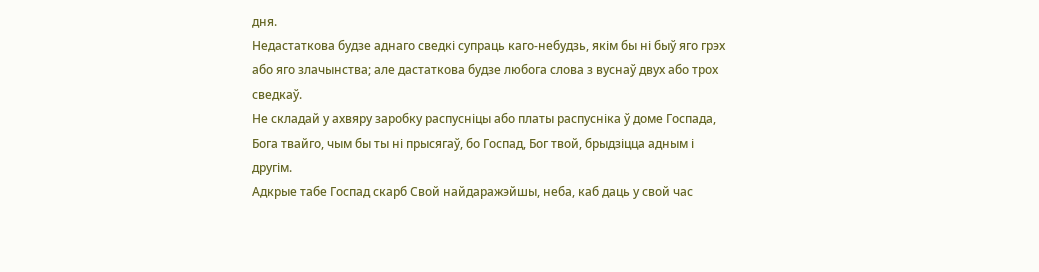дня.
Недастаткова будзе аднаго сведкі супраць каго-небудзь, якім бы ні быў яго грэх або яго злачынства; але дастаткова будзе любога слова з вуснаў двух або трох сведкаў.
Не складай у ахвяру заробку распусніцы або платы распусніка ў доме Госпада, Бога твайго, чым бы ты ні прысягаў, бо Госпад, Бог твой, брыдзіцца адным і другім.
Адкрые табе Госпад скарб Свой найдаражэйшы, неба, каб даць у свой час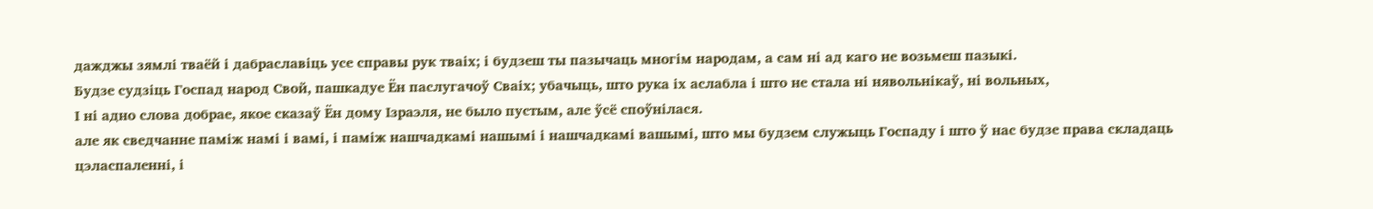дажджы зямлі тваёй і дабраславіць усе справы рук тваіх; і будзеш ты пазычаць многім народам, а сам ні ад каго не возьмеш пазыкі.
Будзе судзіць Госпад народ Свой, пашкадуе Ён паслугачоў Сваіх; убачыць, што рука іх аслабла і што не стала ні нявольнікаў, ні вольных,
І ні адно слова добрае, якое сказаў Ён дому Ізраэля, не было пустым, але ўсё споўнілася.
але як сведчанне паміж намі і вамі, і паміж нашчадкамі нашымі і нашчадкамі вашымі, што мы будзем служыць Госпаду і што ў нас будзе права складаць цэласпаленні, і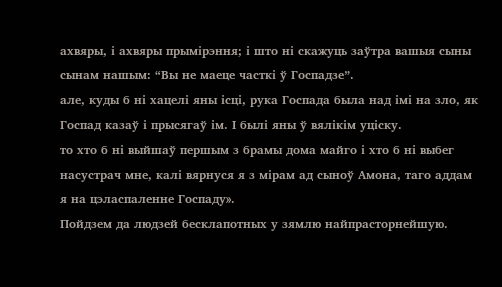ахвяры, і ахвяры прымірэння; і што ні скажуць заўтра вашыя сыны сынам нашым: “Вы не маеце часткі ў Госпадзе”.
але, куды б ні хацелі яны ісці, рука Госпада была над імі на зло, як Госпад казаў і прысягаў ім. І былі яны ў вялікім уціску.
то хто б ні выйшаў першым з брамы дома майго і хто б ні выбег насустрач мне, калі вярнуся я з мірам ад сыноў Амона, таго аддам я на цэласпаленне Госпаду».
Пойдзем да людзей бесклапотных у зямлю найпрасторнейшую.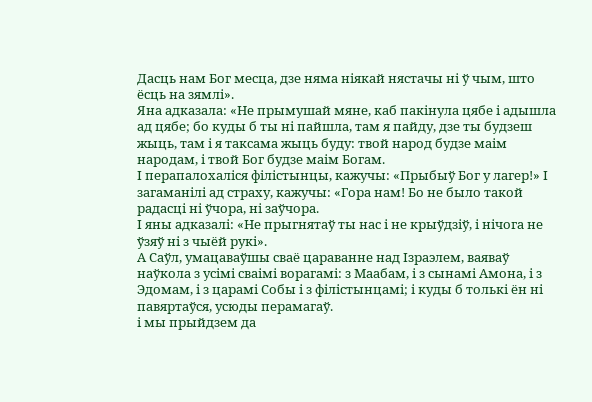Дасць нам Бог месца, дзе няма ніякай нястачы ні ў чым, што ёсць на зямлі».
Яна адказала: «Не прымушай мяне, каб пакінула цябе і адышла ад цябе; бо куды б ты ні пайшла, там я пайду, дзе ты будзеш жыць, там і я таксама жыць буду: твой народ будзе маім народам, і твой Бог будзе маім Богам.
І перапалохаліся філістынцы, кажучы: «Прыбыў Бог у лагер!» І загаманілі ад страху, кажучы: «Гора нам! Бо не было такой радасці ні ўчора, ні заўчора.
І яны адказалі: «Не прыгнятаў ты нас і не крыўдзіў, і нічога не ўзяў ні з чыёй рукі».
А Саўл, умацаваўшы сваё цараванне над Ізраэлем, ваяваў наўкола з усімі сваімі ворагамі: з Маабам, і з сынамі Амона, і з Эдомам, і з царамі Собы і з філістынцамі; і куды б толькі ён ні павяртаўся, усюды перамагаў.
і мы прыйдзем да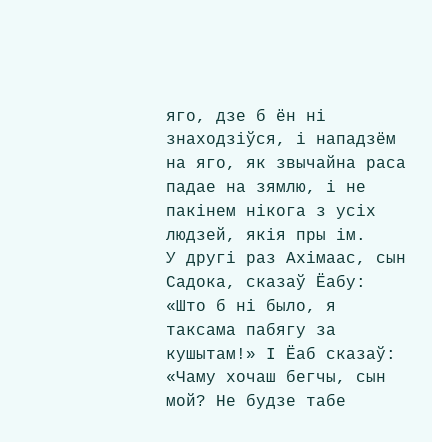яго, дзе б ён ні знаходзіўся, і нападзём на яго, як звычайна раса падае на зямлю, і не пакінем нікога з усіх людзей, якія пры ім.
У другі раз Ахімаас, сын Садока, сказаў Ёабу: «Што б ні было, я таксама пабягу за кушытам!» І Ёаб сказаў: «Чаму хочаш бегчы, сын мой? Не будзе табе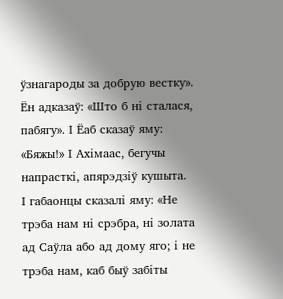ўзнагароды за добрую вестку».
Ён адказаў: «Што б ні сталася, пабягу». І Ёаб сказаў яму: «Бяжы!» І Ахімаас, бегучы напрасткі, апярэдзіў кушыта.
І габаонцы сказалі яму: «Не трэба нам ні срэбра, ні золата ад Саўла або ад дому яго; і не трэба нам, каб быў забіты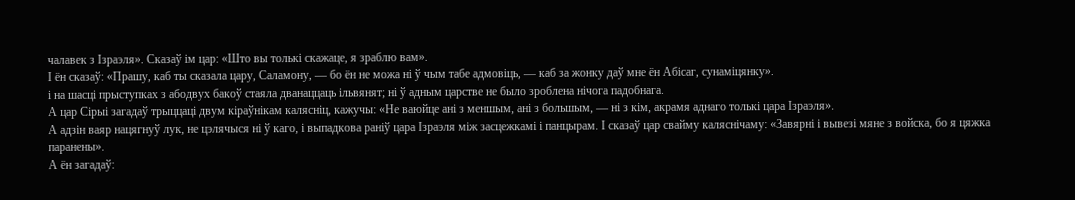чалавек з Ізраэля». Сказаў ім цар: «Што вы толькі скажаце, я зраблю вам».
І ён сказаў: «Прашу, каб ты сказала цару, Саламону, — бо ён не можа ні ў чым табе адмовіць, — каб за жонку даў мне ён Абісаг, сунаміцянку».
і на шасці прыступках з абодвух бакоў стаяла дванаццаць ільвянят; ні ў адным царстве не было зроблена нічога падобнага.
А цар Сірыі загадаў трыццаці двум кіраўнікам калясніц, кажучы: «Не ваюйце ані з меншым, ані з большым, — ні з кім, акрамя аднаго толькі цара Ізраэля».
А адзін ваяр нацягнуў лук, не цэлячыся ні ў каго, і выпадкова раніў цара Ізраэля між засцежкамі і панцырам. І сказаў цар свайму каляснічаму: «Завярні і вывезі мяне з войска, бо я цяжка паранены».
А ён загадаў: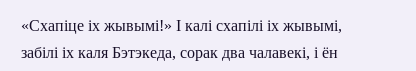«Схапіце іх жывымі!» І калі схапілі іх жывымі, забілі іх каля Бэтэкеда, сорак два чалавекі, і ён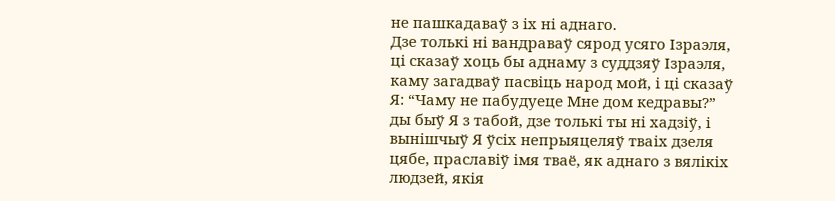не пашкадаваў з іх ні аднаго.
Дзе толькі ні вандраваў сярод усяго Ізраэля, ці сказаў хоць бы аднаму з суддзяў Ізраэля, каму загадваў пасвіць народ мой, і ці сказаў Я: “Чаму не пабудуеце Мне дом кедравы?”
ды быў Я з табой, дзе толькі ты ні хадзіў, і вынішчыў Я ўсіх непрыяцеляў тваіх дзеля цябе, праславіў імя тваё, як аднаго з вялікіх людзей, якія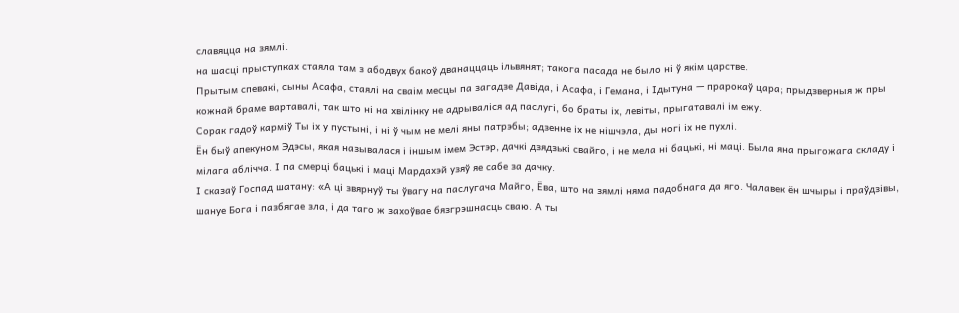славяцца на зямлі.
на шасці прыступках стаяла там з абодвух бакоў дванаццаць ільвянят; такога пасада не было ні ў якім царстве.
Прытым спевакі, сыны Асафа, стаялі на сваім месцы па загадзе Давіда, і Асафа, і Гемана, і Ідытуна — прарокаў цара; прыдзверныя ж пры кожнай браме вартавалі, так што ні на хвілінку не адрываліся ад паслугі, бо браты іх, левіты, прыгатавалі ім ежу.
Сорак гадоў карміў Ты іх у пустыні, і ні ў чым не мелі яны патрэбы; адзенне іх не нішчэла, ды ногі іх не пухлі.
Ён быў апекуном Эдэсы, якая называлася і іншым імем Эстэр, дачкі дзядзькі свайго, і не мела ні бацькі, ні маці. Была яна прыгожага складу і мілага аблічча. І па смерці бацькі і маці Мардахэй узяў яе сабе за дачку.
І сказаў Госпад шатану: «А ці звярнуў ты ўвагу на паслугача Майго, Ёва, што на зямлі няма падобнага да яго. Чалавек ён шчыры і праўдзівы, шануе Бога і пазбягае зла, і да таго ж захоўвае бязгрэшнасць сваю. А ты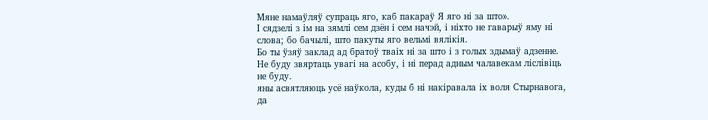Мяне намаўляў супраць яго, каб пакараў Я яго ні за што».
І сядзелі з ім на зямлі сем дзён і сем начэй, і ніхто не гаварыў яму ні слова; бо бачылі, што пакуты яго вельмі вялікія.
Бо ты ўзяў заклад ад братоў тваіх ні за што і з голых здымаў адзенне.
Не буду звяртаць увагі на асобу, і ні перад адным чалавекам ліслівіць не буду.
яны асвятляюць усё наўкола, куды б ні накіравала іх воля Стырнавога, да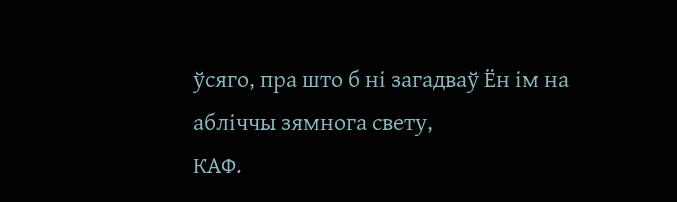ўсяго, пра што б ні загадваў Ён ім на абліччы зямнога свету,
КАФ.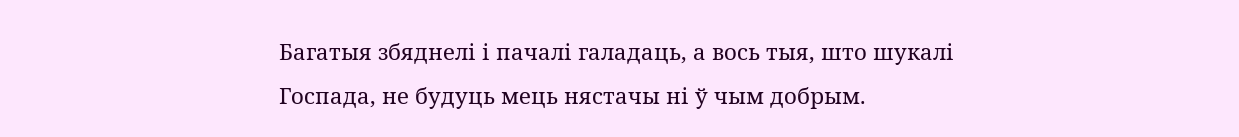Багатыя збяднелі і пачалі галадаць, а вось тыя, што шукалі Госпада, не будуць мець нястачы ні ў чым добрым.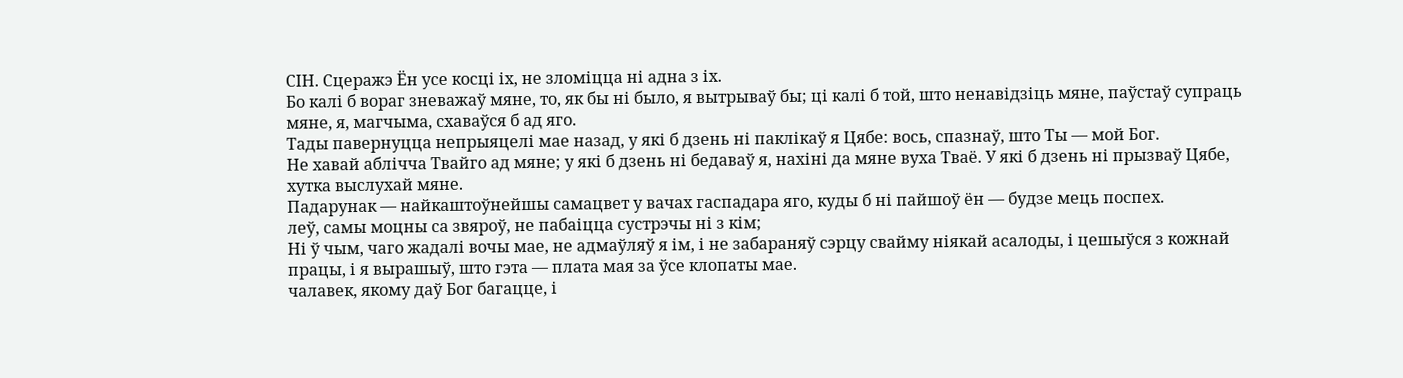СІН. Сцеражэ Ён усе косці іх, не зломіцца ні адна з іх.
Бо калі б вораг зневажаў мяне, то, як бы ні было, я вытрываў бы; ці калі б той, што ненавідзіць мяне, паўстаў супраць мяне, я, магчыма, схаваўся б ад яго.
Тады павернуцца непрыяцелі мае назад, у які б дзень ні паклікаў я Цябе: вось, спазнаў, што Ты — мой Бог.
Не хавай аблічча Твайго ад мяне; у які б дзень ні бедаваў я, нахіні да мяне вуха Тваё. У які б дзень ні прызваў Цябе, хутка выслухай мяне.
Падарунак — найкаштоўнейшы самацвет у вачах гаспадара яго, куды б ні пайшоў ён — будзе мець поспех.
леў, самы моцны са звяроў, не пабаіцца сустрэчы ні з кім;
Ні ў чым, чаго жадалі вочы мае, не адмаўляў я ім, і не забараняў сэрцу свайму ніякай асалоды, і цешыўся з кожнай працы, і я вырашыў, што гэта — плата мая за ўсе клопаты мае.
чалавек, якому даў Бог багацце, і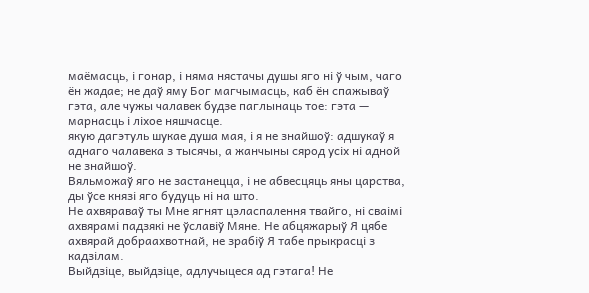маёмасць, і гонар, і няма нястачы душы яго ні ў чым, чаго ён жадае; не даў яму Бог магчымасць, каб ён спажываў гэта, але чужы чалавек будзе паглынаць тое: гэта — марнасць і ліхое няшчасце.
якую дагэтуль шукае душа мая, і я не знайшоў: адшукаў я аднаго чалавека з тысячы, а жанчыны сярод усіх ні адной не знайшоў.
Вяльможаў яго не застанецца, і не абвесцяць яны царства, ды ўсе князі яго будуць ні на што.
Не ахвяраваў ты Мне ягнят цэласпалення твайго, ні сваімі ахвярамі падзякі не ўславіў Мяне. Не абцяжарыў Я цябе ахвярай добраахвотнай, не зрабіў Я табе прыкрасці з кадзілам.
Выйдзіце, выйдзіце, адлучыцеся ад гэтага! Не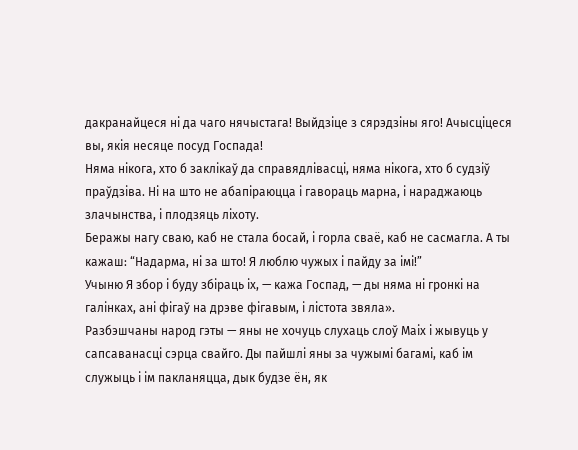дакранайцеся ні да чаго нячыстага! Выйдзіце з сярэдзіны яго! Ачысціцеся вы, якія несяце посуд Госпада!
Няма нікога, хто б заклікаў да справядлівасці, няма нікога, хто б судзіў праўдзіва. Ні на што не абапіраюцца і гавораць марна, і нараджаюць злачынства, і плодзяць ліхоту.
Беражы нагу сваю, каб не стала босай, і горла сваё, каб не сасмагла. А ты кажаш: “Надарма, ні за што! Я люблю чужых і пайду за імі!”
Учыню Я збор і буду збіраць іх, — кажа Госпад, — ды няма ні гронкі на галінках, ані фігаў на дрэве фігавым, і лістота звяла».
Разбэшчаны народ гэты — яны не хочуць слухаць слоў Маіх і жывуць у сапсаванасці сэрца свайго. Ды пайшлі яны за чужымі багамі, каб ім служыць і ім пакланяцца, дык будзе ён, як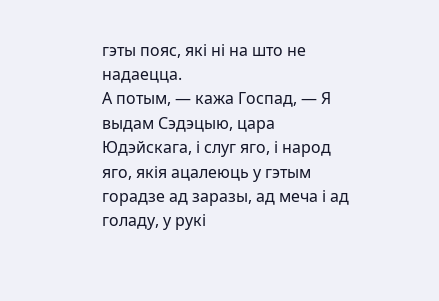гэты пояс, які ні на што не надаецца.
А потым, — кажа Госпад, — Я выдам Сэдэцыю, цара Юдэйскага, і слуг яго, і народ яго, якія ацалеюць у гэтым горадзе ад заразы, ад меча і ад голаду, у рукі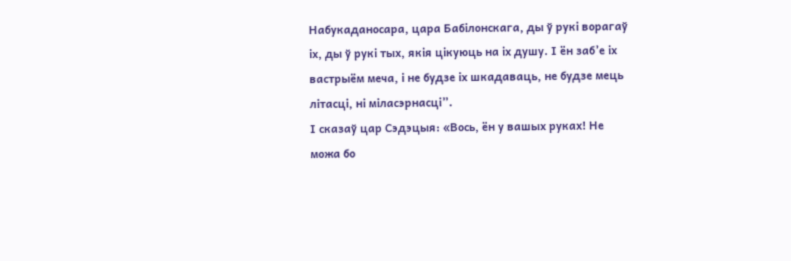Набукаданосара, цара Бабілонскага, ды ў рукі ворагаў іх, ды ў рукі тых, якія цікуюць на іх душу. І ён заб’е іх вастрыём меча, і не будзе іх шкадаваць, не будзе мець літасці, ні міласэрнасці”.
І сказаў цар Сэдэцыя: «Вось, ён у вашых руках! Не можа бо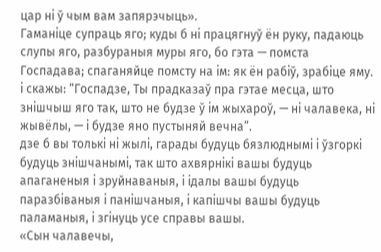цар ні ў чым вам запярэчыць».
Гаманіце супраць яго; куды б ні працягнуў ён руку, падаюць слупы яго, разбураныя муры яго, бо гэта — помста Госпадава; спаганяйце помсту на ім: як ён рабіў, зрабіце яму.
і скажы: “Госпадзе, Ты прадказаў пра гэтае месца, што знішчыш яго так, што не будзе ў ім жыхароў, — ні чалавека, ні жывёлы, — і будзе яно пустыняй вечна”.
дзе б вы толькі ні жылі, гарады будуць бязлюднымі і ўзгоркі будуць знішчанымі, так што ахвярнікі вашы будуць апаганеныя і зруйнаваныя, і ідалы вашы будуць паразбіваныя і панішчаныя, і капішчы вашы будуць паламаныя, і згінуць усе справы вашы.
«Сын чалавечы,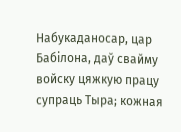Набукаданосар, цар Бабілона, даў свайму войску цяжкую працу супраць Тыра; кожная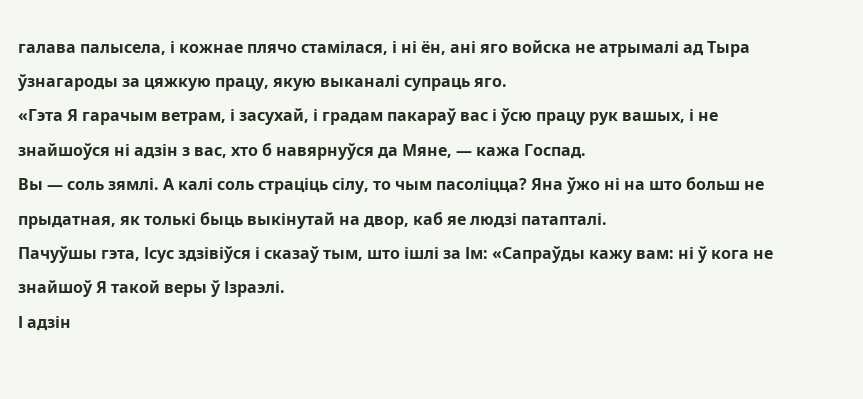галава палысела, і кожнае плячо стамілася, і ні ён, ані яго войска не атрымалі ад Тыра ўзнагароды за цяжкую працу, якую выканалі супраць яго.
«Гэта Я гарачым ветрам, і засухай, і градам пакараў вас і ўсю працу рук вашых, і не знайшоўся ні адзін з вас, хто б навярнуўся да Мяне, — кажа Госпад.
Вы — соль зямлі. А калі соль страціць сілу, то чым пасоліцца? Яна ўжо ні на што больш не прыдатная, як толькі быць выкінутай на двор, каб яе людзі патапталі.
Пачуўшы гэта, Ісус здзівіўся і сказаў тым, што ішлі за Ім: «Сапраўды кажу вам: ні ў кога не знайшоў Я такой веры ў Ізраэлі.
І адзін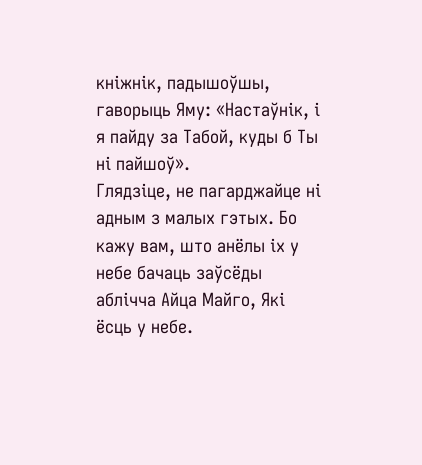кніжнік, падышоўшы, гаворыць Яму: «Настаўнік, і я пайду за Табой, куды б Ты ні пайшоў».
Глядзіце, не пагарджайце ні адным з малых гэтых. Бо кажу вам, што анёлы іх у небе бачаць заўсёды аблічча Айца Майго, Які ёсць у небе.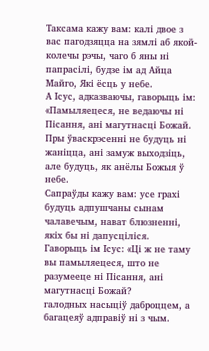Таксама кажу вам: калі двое з вас пагодзяцца на зямлі аб якой-колечы рэчы, чаго б яны ні папрасілі, будзе ім ад Айца Майго, Які ёсць у небе.
А Ісус, адказваючы, гаворыць ім: «Памыляецеся, не ведаючы ні Пісання, ані магутнасці Божай.
Пры ўваскрэсенні не будуць ні жаніцца, ані замуж выходзіць, але будуць, як анёлы Божыя ў небе.
Сапраўды кажу вам: усе грахі будуць адпушчаны сынам чалавечым, нават блюзненні, якіх бы ні дапусціліся.
Гаворыць ім Ісус: «Ці ж не таму вы памыляецеся, што не разумееце ні Пісання, ані магутнасці Божай?
галодных насыціў даброццем, а багацеяў адправіў ні з чым.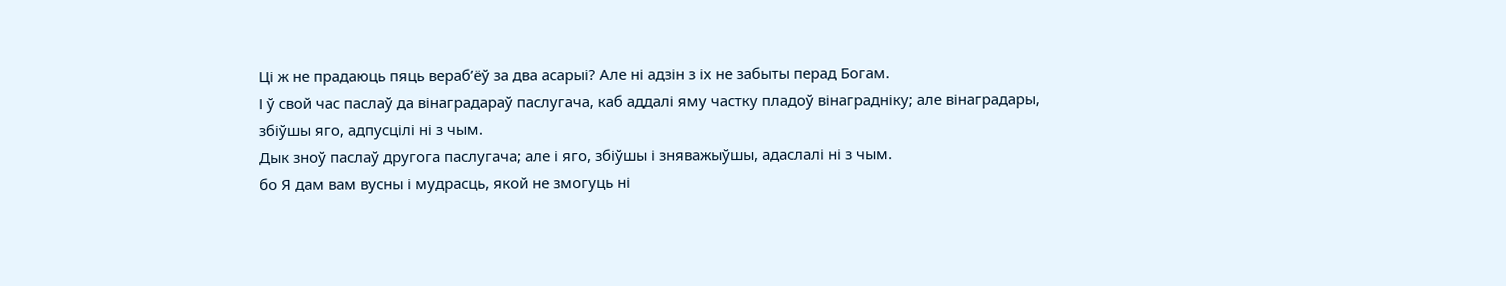Ці ж не прадаюць пяць вераб’ёў за два асарыі? Але ні адзін з іх не забыты перад Богам.
І ў свой час паслаў да вінаградараў паслугача, каб аддалі яму частку пладоў вінаградніку; але вінаградары, збіўшы яго, адпусцілі ні з чым.
Дык зноў паслаў другога паслугача; але і яго, збіўшы і зняважыўшы, адаслалі ні з чым.
бо Я дам вам вусны і мудрасць, якой не змогуць ні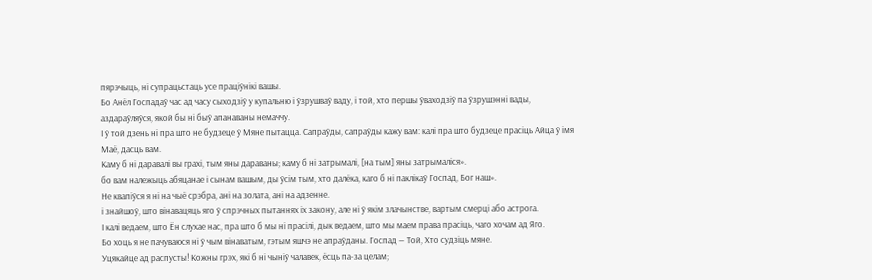пярэчыць, ні супрацьстаць усе праціўнікі вашы.
Бо Анёл Госпадаў час ад часу сыходзіў у купальню і ўзрушваў ваду, і той, хто першы ўваходзіў па ўзрушэнні вады, аздараўляўся, якой бы ні быў апанаваны немаччу.
І ў той дзень ні пра што не будзеце ў Мяне пытацца. Сапраўды, сапраўды кажу вам: калі пра што будзеце прасіць Айца ў імя Маё, дасць вам.
Каму б ні даравалі вы грахі, тым яны дараваны; каму б ні затрымалі, [на тым] яны затрымаліся».
бо вам належыць абяцанае і сынам вашым, ды ўсім тым, хто далёка, каго б ні паклікаў Госпад, Бог наш».
Не квапіўся я ні на чыё срэбра, ані на золата, ані на адзенне.
і знайшоў, што вінавацяць яго ў спрэчных пытаннях іх закону, але ні ў якім злачынстве, вартым смерці або астрога.
І калі ведаем, што Ён слухае нас, пра што б мы ні прасілі, дык ведаем, што мы маем права прасіць, чаго хочам ад Яго.
Бо хоць я не пачуваюся ні ў чым вінаватым, гэтым яшчэ не апраўданы. Госпад — Той, Хто судзіць мяне.
Уцякайце ад распусты! Кожны грэх, які б ні чыніў чалавек, ёсць па-за целам;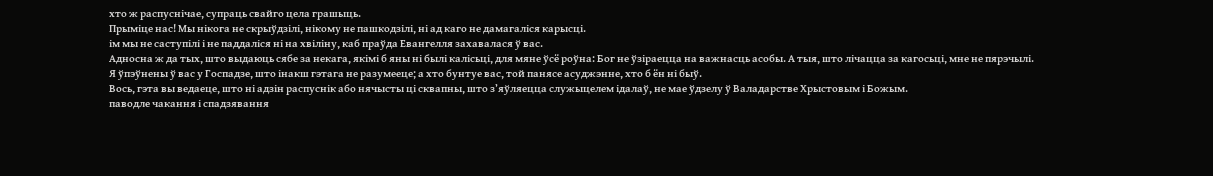хто ж распуснічае, супраць свайго цела грашыць.
Прыміце нас! Мы нікога не скрыўдзілі, нікому не пашкодзілі, ні ад каго не дамагаліся карысці.
ім мы не саступілі і не паддаліся ні на хвіліну, каб праўда Евангелля захавалася ў вас.
Адносна ж да тых, што выдаюць сябе за некага, якімі б яны ні былі калісьці, для мяне ўсё роўна: Бог не ўзіраецца на важнасць асобы. А тыя, што лічацца за кагосьці, мне не пярэчылі.
Я ўпэўнены ў вас у Госпадзе, што інакш гэтага не разумееце; а хто бунтуе вас, той панясе асуджэнне, хто б ён ні быў.
Вось, гэта вы ведаеце, што ні адзін распуснік або нячысты ці сквапны, што з’яўляецца служыцелем ідалаў, не мае ўдзелу ў Валадарстве Хрыстовым і Божым.
паводле чакання і спадзявання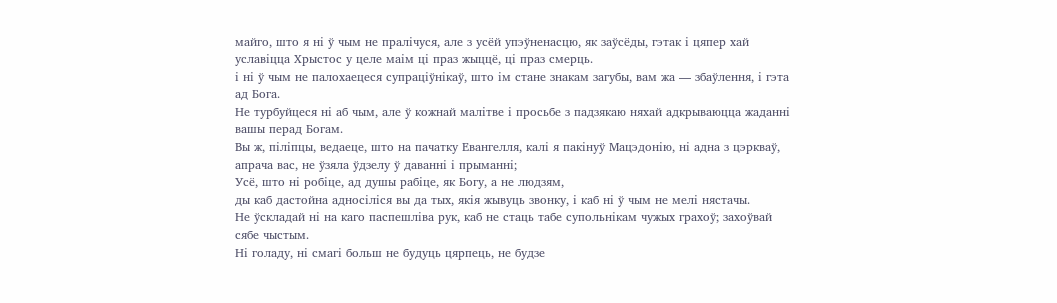майго, што я ні ў чым не пралічуся, але з усёй упэўненасцю, як заўсёды, гэтак і цяпер хай уславіцца Хрыстос у целе маім ці праз жыццё, ці праз смерць.
і ні ў чым не палохаецеся супраціўнікаў, што ім стане знакам загубы, вам жа — збаўлення, і гэта ад Бога.
Не турбуйцеся ні аб чым, але ў кожнай малітве і просьбе з падзякаю няхай адкрываюцца жаданні вашы перад Богам.
Вы ж, піліпцы, ведаеце, што на пачатку Евангелля, калі я пакінуў Мацэдонію, ні адна з цэркваў, апрача вас, не ўзяла ўдзелу ў даванні і прыманні;
Усё, што ні робіце, ад душы рабіце, як Богу, а не людзям,
ды каб дастойна адносіліся вы да тых, якія жывуць звонку, і каб ні ў чым не мелі нястачы.
Не ўскладай ні на каго паспешліва рук, каб не стаць табе супольнікам чужых грахоў; захоўвай сябе чыстым.
Ні голаду, ні смагі больш не будуць цярпець, не будзе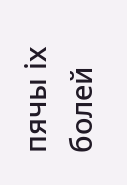пячы іх болей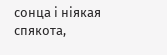сонца і ніякая спякота,